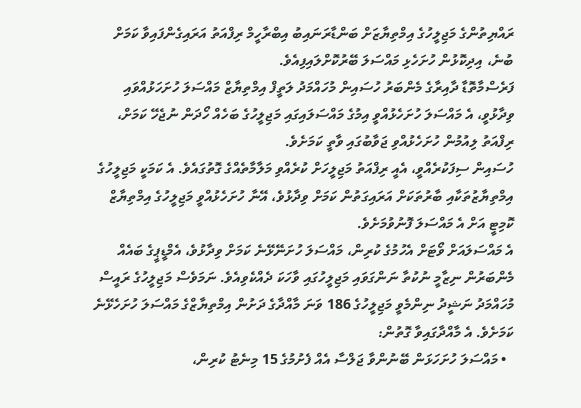ރައްޔިތުންގެ މަޖިލީހުގެ އިމްތިޔާޒަށް ބަންޑާރަނައިބު އިބްރާހީމް ރިފްއަތު އަރައިގެންފައިވާ ކަމަށް ބުނެ، އިދިކޮޅުން ހުށަހެޅި މައްސަލަ ބޭރުކޮށްލައިފިއެވެ.
ފަރެސްމާތޮޑާ ދާއިރާގެ މެންބަރު ހުސައިން މުހައްމަދު ލަތީފް އިމްތިޔާޒް މައްސަލަ ހުށަހަޅުއްވައި ވިދާޅުވީ، އެ މައްސަލަ ހުށަހެޅުއްވީ އިމުގެ މައްސަލައިގައި މަޖިލީހުގެ ބަހެއް ހޯދަން ނުޖެހޭ ކަމަށް، ރިފްއަތު ލިއުމުން ހުށަހެޅުއްވި ޖަވާބުގައި ވާތީ ކަމަށެވެ.
ހުސައިން ސިފަކުރެއްވީ، އެއީ ރިފްއަތު މަޖިލީހަށް ކުރެއްވި މަލާމާތެއްގެ ގޮތުގައެވެ. އެ ކަމަކީ މަޖިލީހުގެ އިމްތިޔާޒުތަކާއި ބާރުތަކަށް އަރައިގަތުން ކަމަށް ވިދާޅުވެ، އޭނާ ހުށަހެޅުއްވީ މަޖިލީހުގެ އިމްތިޔާޒް ކޮމިޓީ އަށް އެ މައްސަލަ ފޮނުވުމަށެވެ.
އެ މައްސަލައަށް ވޯޓަށް އެހުމުގެ ކުރިން، މައްސަލަ ހުށަނޭޅޭނެ ކަމަށް ވިދާޅުވެ، އެމްޑީޕީގެ ބައެއް މެންބަރުން ނިޒާމީ ނުކުތާ ނަންގަވައި މަޖިލީހުގައި ވާހަކަ ދެއްކެވިއެވެ. ނަމަވެސް މަޖިލީހުގެ ރައީސް މުހައްމަދު ނަޝީދު ނިންމެވީ މަޖިލީހުގެ 186 ވަނަ މާއްދާގެ ދަށުން އިމްތިޔާޒްގެ މައްސަލަ ހުށަހެޅޭނެ ކަމަށެވެ. އެ މާއްދާގައިވާ ގޮތުން:
  • މައްސަލަ ހުށަހަޅަން ބޭނުންވާ ޖަލްސާ އެއް ފެށުމުގެ 15 މިނެޓު ކުރިން،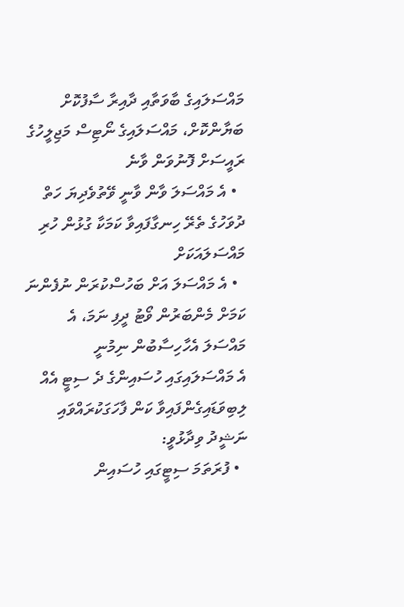މައްސަލައިގެ ބާވަތާއި ދާއިރާ ސާފުކޮށް ބަޔާންކޮށް، މައްސަލައިގެ ނޯޓިސް މަޖިލީހުގެ ރައީސަށް ފޮނުވަން ވާނެ
  • އެ މައްސަލަ ވާން ވާނީ ވޭތުވެދިޔަ ހަތް ދުވަހުގެ ތެރޭ ހިނގާފައިވާ ކަމަކާ ގުޅުން ހުރި މައްސަލައަކަށް
  • އެ މައްސަލަ އަށް ބަހުސްކުރަން ނުފެންނަ ކަމަށް މެންބަރުން ވޯޓު ދީފި ނަމަ، އެ މައްސަލަ އެހާހިސާބުން ނިމުނީ
އެ މައްސަލައިގައި ހުސައިންގެ ދެ ސިޓީ އެއް ލިބިވަޑައިގެންފައިވާ ކަން ފާހަގަކުރައްވައި ނަޝީދު ވިދާޅުވީ:
  • ފުރަތަމަ ސިޓީގައި ހުސައިން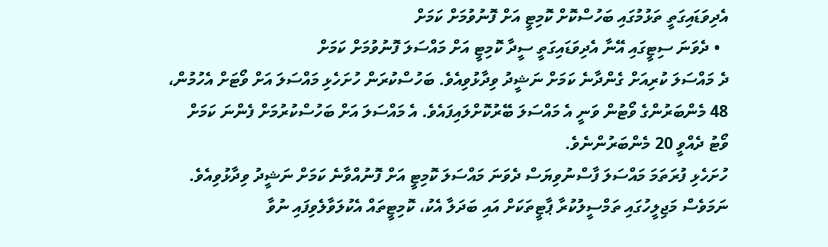އެދިވަޑައިގަތީ ތަޅުމުގައި ބަހުސްކޮށް ކޮމިޓީ އަށް ފޮނުވުމަށް ކަމަށް
  • ދެވަނަ ސިޓީގައި އޭނާ އެދިވަޑައިގަތީ ސީދާ ކޮމިޓީ އަށް މައްސަލަ ފޮނުވުމަށް ކަމަށް
ދެ މައްސަލަ ކުރިއަށް ގެންދާނެ ކަމަށް ނަޝީދު ވިދާޅުވިއެވެ. ބަހުސްކުރަން ހުށަހެޅި މައްސަލަ އަށް ވޯޓަށް އެހުމުން، 48 މެންބަރުންގެ ވޯޓުން ވަނީ އެ މައްސަލަ ބޭރުކޮށްލައިފައެވެ. އެ މައްސަލަ އަށް ބަހުސްކުރުމަށް ފެންނަ ކަމަށް ވޯޓު ދެއްވީ 20 މެންބަރުންނެވެ.
ހުށަހެޅި ފުރަތަމަ މައްސަލަ ފާސްނުވިޔަސް ދެވަނަ މައްސަލަ ކޮމިޓީ އަށް ފޮނުއްވާނެ ކަމަށް ނަޝީދު ވިދާޅުވިއެވެ. ނަމަވެސް މަޖިލީހުގައި ތަމްސީލުކުރާ ޕާޓީތަކަށް އައި ބަދަލާ އެކު، ކޮމިޓީތައް އެކުލަވާލެވިފައި ނުވާ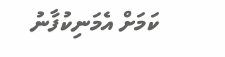ކަމަށް އެމަނިކުފާނު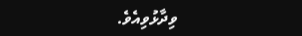ވިދާޅުވިއެވެ.